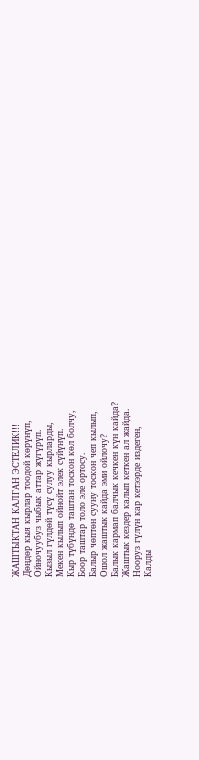ЖАШТЫКТАН КАЛГАН ЭСТЕЛИК!!!
Дөңдөр кыя кырлар тоодой көрүнүп,
Ойночуубуз чыбык аттар жүгүрүп.
Кызыл гүлдөй түсү сулуу кырларды,
Мекен кылып ойнойт элек сүйүнүп.
Кыр түбүндө таштан тоскон көл болчу,
Боор таштар толо эле ортосу.
Балыр чөптөн сууну тоскон чеп кылып,
Ошол жаштык кайда эми ойлочу?
Балык кармап балчык кечкен күн кайда?
Жаштык кездер калып кеткен ал жайда.
Нооруз гүлүн кар кетээрде издеген,
Калды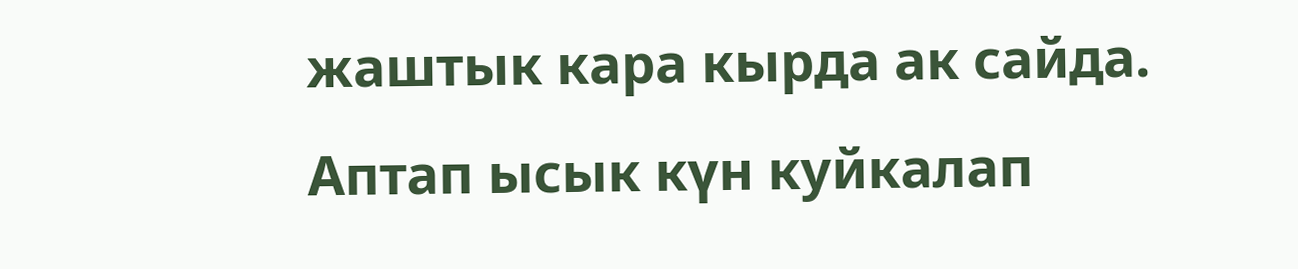жаштык кара кырда ак сайда.
Аптап ысык күн куйкалап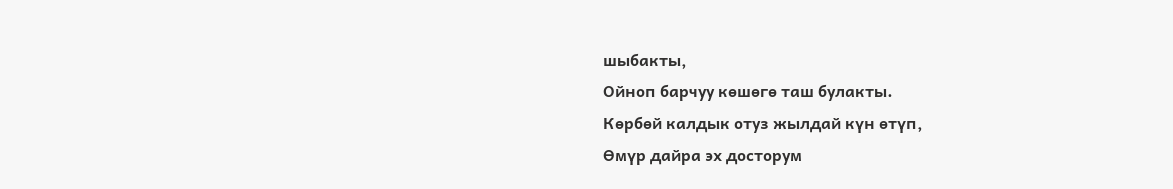шыбакты,
Ойноп барчуу көшөгө таш булакты.
Көрбөй калдык отуз жылдай күн өтүп,
Өмүр дайра эх досторум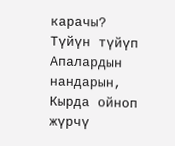карачы?
Түйүн түйүп Апалардын нандарын,
Кырда ойноп жүрчү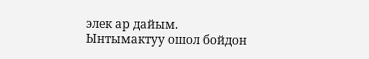элек ар дайым.
Ынтымактуу ошол бойдон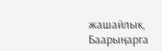жашайлык,
Баарыңарга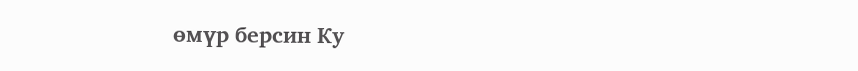өмүр берсин Ку